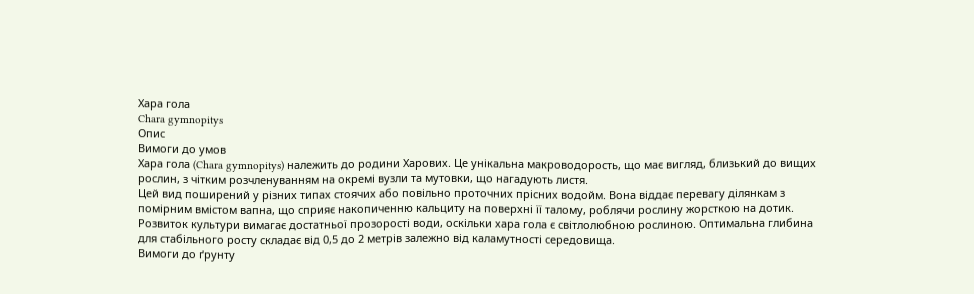Хара гола
Chara gymnopitys
Опис
Вимоги до умов
Хара гола (Chara gymnopitys) належить до родини Харових. Це унікальна макроводорость, що має вигляд, близький до вищих рослин, з чітким розчленуванням на окремі вузли та мутовки, що нагадують листя.
Цей вид поширений у різних типах стоячих або повільно проточних прісних водойм. Вона віддає перевагу ділянкам з помірним вмістом вапна, що сприяє накопиченню кальциту на поверхні її талому, роблячи рослину жорсткою на дотик.
Розвиток культури вимагає достатньої прозорості води, оскільки хара гола є світлолюбною рослиною. Оптимальна глибина для стабільного росту складає від 0,5 до 2 метрів залежно від каламутності середовища.
Вимоги до ґрунту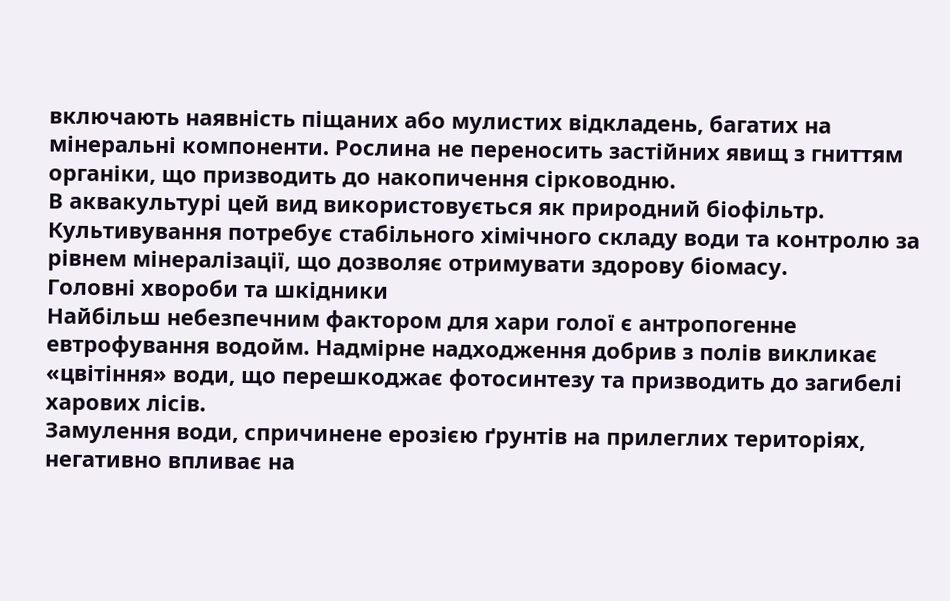включають наявність піщаних або мулистих відкладень, багатих на мінеральні компоненти. Рослина не переносить застійних явищ з гниттям органіки, що призводить до накопичення сірководню.
В аквакультурі цей вид використовується як природний біофільтр. Культивування потребує стабільного хімічного складу води та контролю за рівнем мінералізації, що дозволяє отримувати здорову біомасу.
Головні хвороби та шкідники
Найбільш небезпечним фактором для хари голої є антропогенне евтрофування водойм. Надмірне надходження добрив з полів викликає «цвітіння» води, що перешкоджає фотосинтезу та призводить до загибелі харових лісів.
Замулення води, спричинене ерозією ґрунтів на прилеглих територіях, негативно впливає на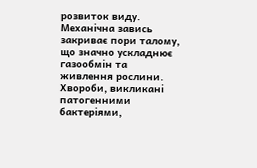розвиток виду. Механічна завись закриває пори талому, що значно ускладнює газообмін та живлення рослини.
Хвороби, викликані патогенними бактеріями,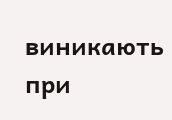виникають при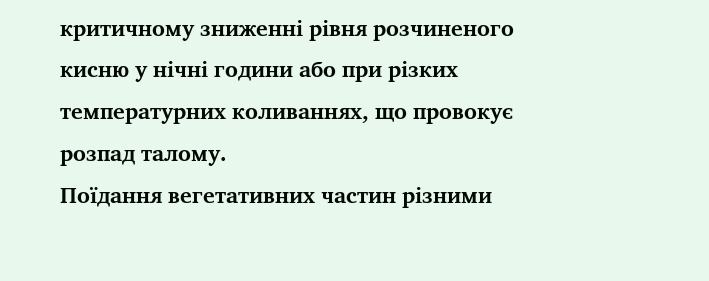критичному зниженні рівня розчиненого кисню у нічні години або при різких температурних коливаннях, що провокує розпад талому.
Поїдання вегетативних частин різними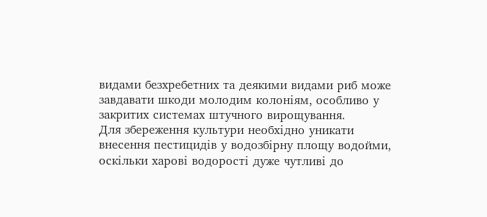видами безхребетних та деякими видами риб може завдавати шкоди молодим колоніям, особливо у закритих системах штучного вирощування.
Для збереження культури необхідно уникати внесення пестицидів у водозбірну площу водойми, оскільки харові водорості дуже чутливі до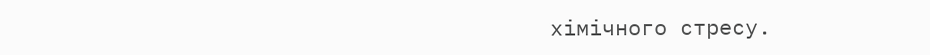хімічного стресу.